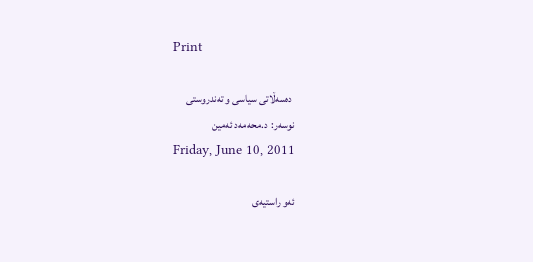Print

 ده‌سه‌ڵاتی‌ سیاسی‌ و ته‌ندروستی‌
نوسه‌ر:  د.محه‌مه‌د ئه‌مین
Friday, June 10, 2011

ئه‌و راستیه‌ی‌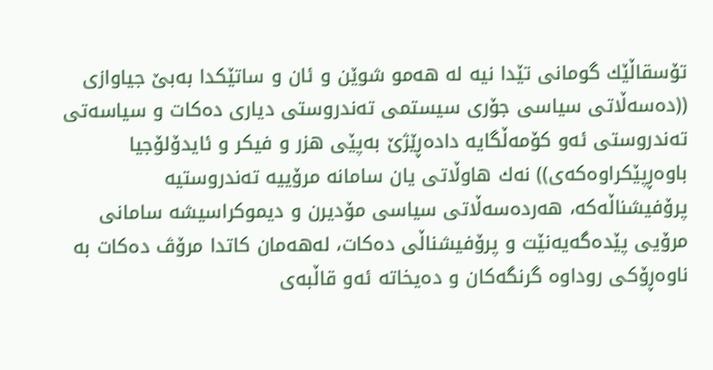تۆسقاڵێك گومانی‌ تێدا نیه‌ له‌ هه‌مو شوێن و ئان و ساتێكدا به‌بێ‌ جیاوازی‌ ((ده‌سه‌ڵاتی‌ سیاسی‌ جۆری‌ سیستمی‌ ته‌ندروستی‌ دیاری‌ ده‌كات و سیاسه‌تی‌ ته‌ندروستی‌ ئه‌و كۆمه‌ڵگایه‌ داده‌ڕێژێ‌ به‌پێی‌ هزر و فیكر و ئایدۆلۆجیا باوه‌ڕپێكراوه‌كه‌ی‌)) نه‌ك هاوڵاتی‌ یان سامانه‌ مرۆییه‌ ته‌ندروستیه‌ پرۆفیشناڵه‌كه‌، هه‌رده‌سه‌ڵاتی‌ سیاسی‌ مۆدیرن و دیموكراسیشه‌ سامانی‌ مرۆیی‌ پێده‌گه‌یه‌نێت و پرۆفیشناڵی‌ ده‌كات، له‌هه‌مان كاتدا مرۆڤ ده‌كات به‌ ناوه‌ڕۆكی‌ روداوه‌ گرنگه‌كان و ده‌یخاته‌ ئه‌و قاڵبه‌ی‌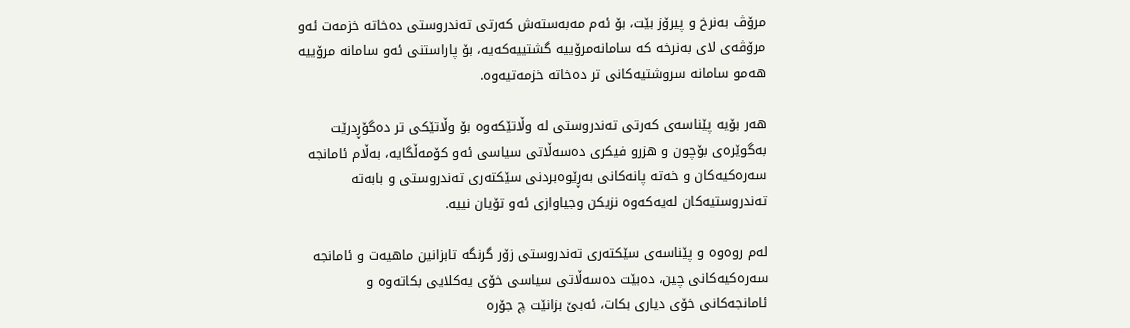مرۆڤ به‌نرخ و پیرۆز بێت، بۆ ئه‌م مه‌به‌سته‌ش كه‌رتی‌ ته‌ندروستی‌ ده‌خاته‌ خزمه‌ت ئه‌و مرۆڤه‌ی‌ لای‌ به‌نرخه‌ كه‌ سامانه‌مرۆییه‌ گشتییه‌كه‌یه‌، بۆ پاراستنی‌ ئه‌و سامانه‌ مرۆییه‌ هه‌مو سامانه‌ سروشتیه‌كانی‌ تر ده‌خاته‌ خزمه‌تیه‌وه‌.

هه‌ر بۆیه‌ پێناسه‌ی‌ كه‌رتی‌ ته‌ندروستی‌ له‌ وڵاتێكه‌وه‌ بۆ وڵاتێكی‌ تر ده‌گۆڕدرێت به‌گوێره‌ی‌ بۆچون و هزرو فیكری‌ ده‌سه‌ڵاتی‌ سیاسی‌ ئه‌و كۆمه‌ڵگایه‌، به‌ڵام ئامانجه‌ سه‌ره‌كیه‌كان و خه‌ته‌ پانه‌كانی‌ به‌ڕێوه‌بردنی‌ سێكته‌ری‌ ته‌ندروستی و بابه‌ته‌ ته‌ندروستیه‌كان له‌یه‌كه‌وه‌ نزیكن وجیاوازی‌ ئه‌و تۆیان نییه‌.

له‌م روه‌وه‌ و پێناسه‌ی‌ سێكته‌ری‌ ته‌ندروستی‌ زۆر گرنگه‌ تابزانین ماهیه‌ت و ئامانجه‌ سه‌ره‌كیه‌كانی‌ چین، ده‌بێت ده‌سه‌ڵاتی‌ سیاسی‌ خۆی‌ یه‌كلایی‌ بكاته‌وه‌ و ئامانجه‌كانی‌ خۆی‌ دیاری‌ بكات، ئه‌بێ‌ بزانێت چ جۆره‌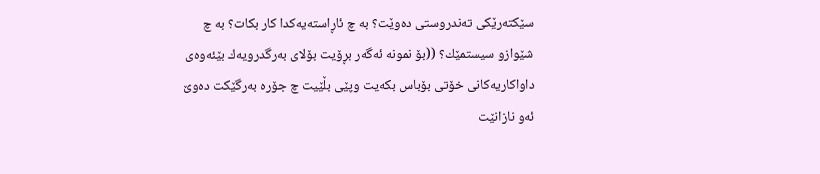سێكته‌رێكی‌ ته‌ندروستی‌ ده‌وێت؟ به‌ چ ئاڕاسته‌یه‌كدا كار بكات؟ به‌ چ شێوازو سیستمێك؟ ((بۆ نمونه‌ ئه‌گه‌ر بڕۆیت بۆلای‌ به‌رگدرویه‌ك بێئه‌وه‌ی‌ داواكاریه‌كانی‌ خۆتی‌ بۆباس بكه‌یت وپێی‌ بڵێیت چ جۆره‌ به‌رگێكت ده‌وێ‌ ئه‌و نازانێت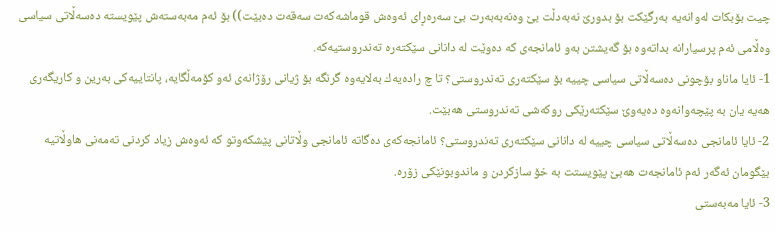چیت بۆبكات له‌وانه‌یه‌ به‌رگێكت بۆ بدورێ‌ نه‌به‌دڵت بێ‌ وه‌نه‌به‌به‌رت بێ‌ سه‌ره‌ڕای‌ ئه‌وه‌ش قوماشه‌كه‌ت سه‌قه‌ت ده‌بێت)) بۆ ئه‌م مه‌به‌سته‌ش پێویسته‌ ده‌سه‌ڵاتی‌ سیاسی‌ وه‌ڵامی‌ ئه‌م پرسیارانه‌ بداته‌وه‌ بۆ گه‌یشتن به‌و ئامانجه‌ی‌ كه‌ ده‌وێت له‌ دانانی‌ سێكته‌ره‌ ته‌ندروستیه‌كه‌.
1- ئایا ماناو بۆچونی‌ ده‌سه‌ڵاتی‌ سیاسی‌ چییه‌ بۆ سێكته‌ری‌ ته‌ندروستی‌؟ تا چ راده‌یه‌ك به‌لایه‌وه‌ گرنگه‌ بۆ ژیانی‌ رۆژانه‌ی‌ ئه‌و كۆمه‌ڵگایه‌، پانتاییه‌كی‌ به‌رین و كاریگه‌ری‌ هه‌یه‌ یان به‌ پێچه‌وانه‌وه‌ ده‌یه‌وێ‌ سێكته‌رێكی‌ روكه‌شی‌ ته‌ندروستی‌ هه‌بێت.
2- ئایا ئامانجی‌ ده‌سه‌ڵاتی‌ سیاسی‌ چییه‌ له‌ دانانی‌ سێكته‌ری‌ ته‌ندروستی‌؟ ئامانجه‌كه‌ی‌ ده‌گاته‌ ئامانجی‌ وڵاتانی‌ پێشكه‌وتو كه‌ ئه‌وه‌ش زیاد كردنی‌ ته‌مه‌نی‌ هاوڵاتیه‌ بێگومان ئه‌گه‌ر ئه‌م ئامانجه‌ت هه‌بێ‌ پێویستت به‌ خۆ سازكردن و ماندوبونێكی‌ زۆره‌.
3- ئایا مه‌به‌ستی‌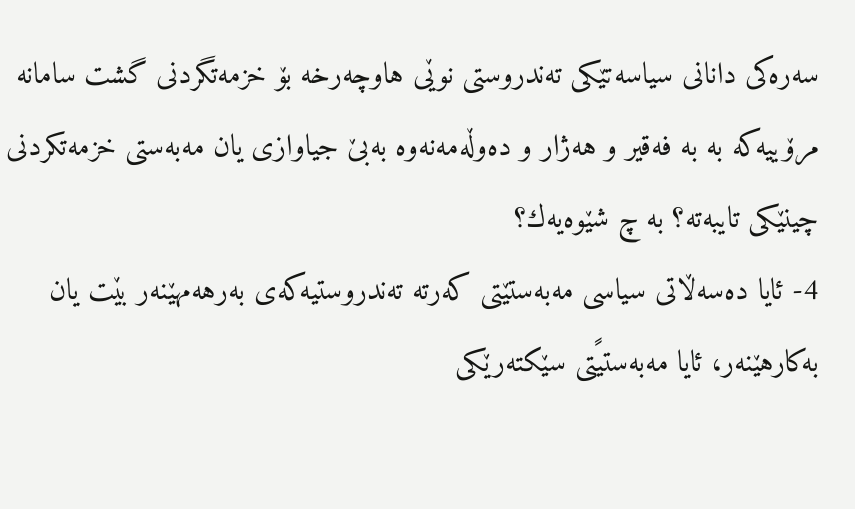سه‌ره‌كی‌ دانانی‌ سیاسه‌تێكی‌ ته‌ندروستی‌ نوێی‌ هاوچه‌رخه‌ بۆ خزمه‌تگردنی‌ گشت سامانه‌ مرۆییه‌كه‌ به‌ به‌ فه‌قیر و هه‌ژار و ده‌وڵه‌مه‌نه‌وه‌ به‌بێ‌ جیاوازی‌ یان مه‌به‌ستی‌ خزمه‌تكردنی‌ چینێكی‌ تایبه‌ته‌؟ به‌ چ شێوه‌یه‌ك؟
4- ئایا ده‌سه‌ڵاتی‌ سیاسی‌ مه‌به‌ستێتی‌ كه‌رته‌ ته‌ندروستیه‌كه‌ی‌ به‌رهه‌مهێنه‌ر بێت یان به‌كارهێنه‌ر، ئایا مه‌به‌ستیًتی‌ سێكته‌رێكی‌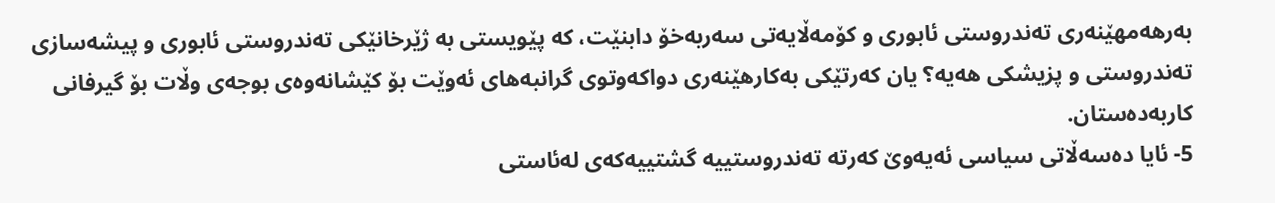به‌رهه‌مهێنه‌ری‌ ته‌ندروستی‌ ئابوری‌ و كۆمه‌ڵایه‌تی‌ سه‌ربه‌خۆ دابنێت، كه‌ پێویستی‌ به‌ ژێرخانێكی‌ ته‌ندروستی‌ ئابوری‌ و پیشه‌سازی‌ ته‌ندروستی‌ و پزیشكی‌ هه‌یه‌؟ یان كه‌رتێكی‌ به‌كارهێنه‌ری‌ دواكه‌وتوی‌ گرانبه‌های‌ ئه‌وێت بۆ كێشانه‌وه‌ی‌ بوجه‌ی‌ وڵات بۆ گیرفانی‌ كاربه‌ده‌ستان.
5- ئایا ده‌سه‌ڵاتی‌ سیاسی‌ ئه‌یه‌وێ‌ كه‌رته‌ ته‌ندروستییه‌ گشتییه‌كه‌ی‌ له‌ئاستی‌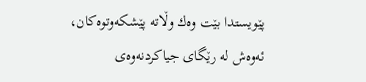پێویستدا بێت وه‌ك وڵاته‌ پێشكه‌وتوه‌كان، ئه‌وه‌ش له‌ رێگای‌ جیاكردنه‌وه‌ی‌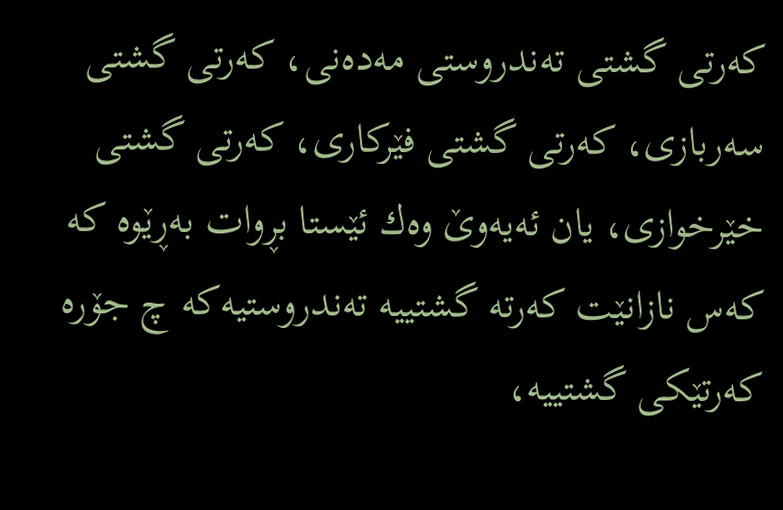كه‌رتی‌ گشتی‌ ته‌ندروستی‌ مه‌ده‌نی‌، كه‌رتی‌ گشتی‌ سه‌ربازی‌، كه‌رتی‌ گشتی‌ فێركاری‌، كه‌رتی‌ گشتی‌ خێرخوازی‌، یان ئه‌یه‌وێ‌ وه‌ك ئێستا بڕوات به‌ڕێوه‌ كه‌ كه‌س نازانێت كه‌رته‌ گشتییه‌ ته‌ندروستیه‌كه‌ چ جۆره‌ كه‌رتێكی‌ گشتییه‌،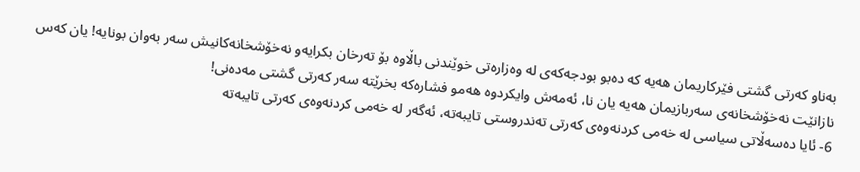به‌ناو كه‌رتی‌ گشتی‌ فێركاریمان هه‌یه‌ كه‌ ده‌بو بودجه‌كه‌ی‌ له‌ وه‌زاره‌تی‌ خوێندنی‌ باڵاوه‌ بۆ ته‌رخان بكرایه‌و نه‌خۆشخانه‌كانیش سه‌ر به‌وان بونایه‌! یان كه‌س نازانێت نه‌خۆشخانه‌ی‌ سه‌ربازیمان هه‌یه‌ یان نا، ئه‌مه‌ش وایكردوه‌ هه‌مو فشاره‌كه‌ بخرێته‌ سه‌ر كه‌رتی‌ گشتی‌ مه‌ده‌نی‌!
6- ئایا ده‌سه‌ڵاتی‌ سیاسی‌ له‌ خه‌می‌ كردنه‌وه‌ی‌ كه‌رتی‌ ته‌ندروستی‌ تایبه‌ته‌، ئه‌گه‌ر له‌ خه‌می‌ كردنه‌وه‌ی‌ كه‌رتی‌ تایبه‌ته‌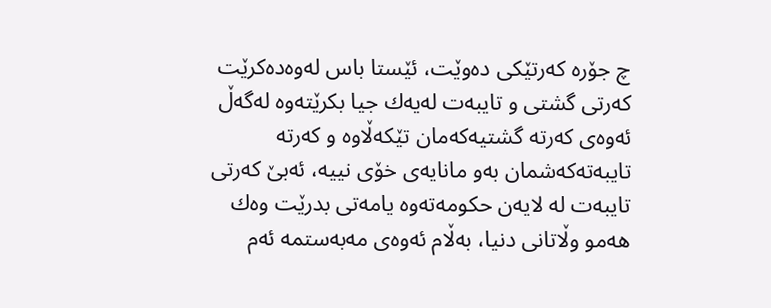چ جۆره‌ كه‌رتێكی‌ ده‌وێت، ئێستا باس له‌وه‌ده‌كرێت كه‌رتی‌ گشتی‌ و تایبه‌ت له‌یه‌ك جیا بكرێته‌وه‌ له‌گه‌ڵ ئه‌وه‌ی‌ كه‌رته‌ گشتیه‌كه‌مان تێكه‌ڵاوه‌ و كه‌رته‌ تایبه‌ته‌كه‌شمان به‌و مانایه‌ی‌ خۆی‌ نییه‌، ئه‌بێ‌ كه‌رتی‌ تایبه‌ت له‌ لایه‌ن حكومه‌ته‌وه‌ یامه‌تی بدرێت وه‌ك هه‌مو وڵاتانی‌ دنیا، به‌ڵام ئه‌وه‌ی‌ مه‌به‌ستمه‌ ئه‌م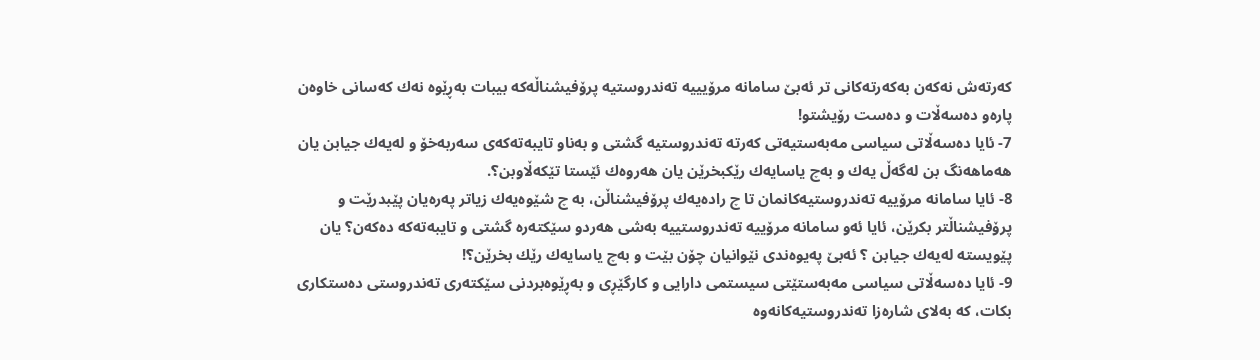كه‌رته‌ش نه‌كه‌ن به‌كه‌رته‌كانی‌ تر ئه‌بێ‌ سامانه‌ مرۆیییه‌ ته‌ندروستیه‌ پرۆفیشناڵه‌كه‌ بیبات به‌ڕێوه‌ نه‌ك كه‌سانی‌ خاوه‌ن پاره‌و ده‌سه‌ڵات و ده‌ست رۆیشتو!
7- ئایا ده‌سه‌ڵاتی‌ سیاسی‌ مه‌به‌ستیه‌تی‌ كه‌رته‌ ته‌ندروستیه‌ گشتی‌ و به‌ناو تایبه‌ته‌كه‌ی‌ سه‌ربه‌خۆ و له‌یه‌ك جیابن یان هه‌ماهه‌نگ بن له‌گه‌ڵ یه‌ك و به‌چ یاسایه‌ك رێكبخرێن یان هه‌روه‌ك ئێستا تێكه‌ڵاوبن؟.
8- ئایا سامانه‌ مرۆییه‌ ته‌ندروستیه‌كانمان تا چ راده‌یه‌ك پرۆفیشناڵن، به‌ چ شێوه‌یه‌ك زیاتر په‌ره‌یان پێبدرێت و پرۆفیشناڵتر بكرێن، ئایا ئه‌و سامانه‌ مرۆییه‌ ته‌ندروستییه‌ به‌شی‌ هه‌ردو سێكته‌ره‌ گشتی‌ و تایبه‌ته‌كه‌ ده‌كه‌ن؟ یان پێویسته‌ له‌یه‌ك جیابن ؟ ئه‌بێ‌ په‌یوه‌ندی‌ نێوانیان چۆن بێت و به‌چ یاسایه‌ك رێك بخرێن؟!
9- ئایا ده‌سه‌ڵاتی‌ سیاسی‌ مه‌به‌ستێتی‌ سیستمی‌ دارایی‌ و كارگێڕی‌ و به‌ڕێوه‌بردنی‌ سێكته‌ری‌ ته‌ندروستی‌ ده‌ستكاری‌ بكات، كه‌ به‌لای‌ شاره‌زا ته‌ندروستیه‌كانه‌وه‌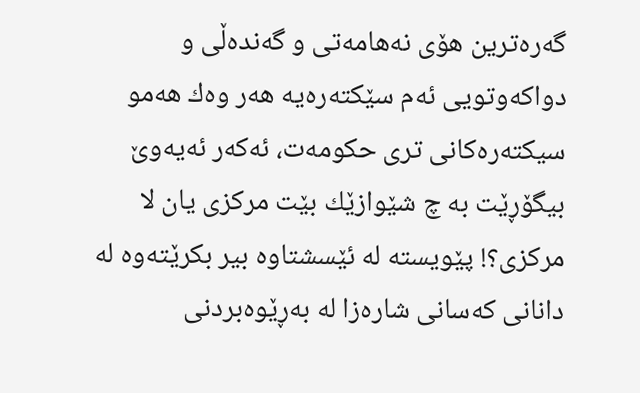گه‌ره‌ترین هۆی‌ نه‌هامه‌تی‌ و گه‌نده‌ڵی‌ و دواكه‌وتویی‌ ئه‌م سێكته‌ره‌یه‌ هه‌ر وه‌ك هه‌مو سیكته‌ره‌كانی‌ تری‌ حكومه‌ت، ئه‌كه‌ر ئه‌یه‌وێ‌ بیگۆڕێت به‌ چ شێوازێك بێت مركزی‌ یان لا مركزی‌؟! پێویسته‌ له‌ ئێسشتاوه‌ بیر بكرێته‌وه‌ له‌ دانانی‌ كه‌سانی‌ شاره‌زا له‌ به‌ڕێوه‌بردنی‌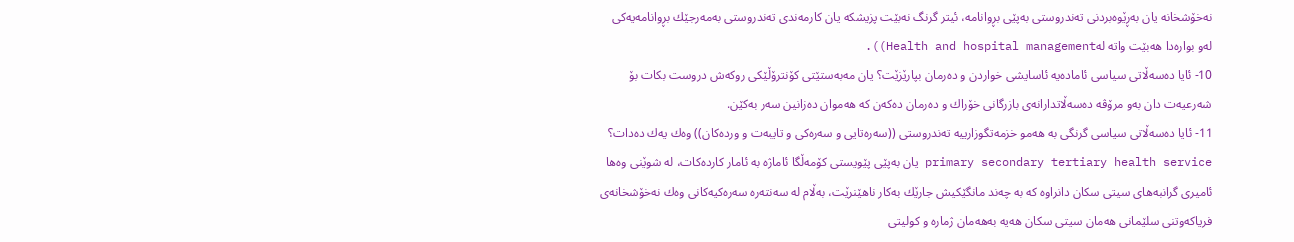نه‌خۆشخانه‌ یان به‌ڕێوه‌بردنی‌ ته‌ندروستی‌ به‌پێی‌ بڕوانامه‌، ئیتر گرنگ نه‌بێت پزیشكه‌ یان كارمه‌ندی‌ ته‌ندروستی‌ به‌مه‌رجێك بڕوانامه‌یه‌كی‌ له‌و بواره‌دا هه‌بێت واته‌ له‌Health and hospital management)).
10- ئایا ده‌سه‌ڵاتی‌ سیاسی‌ ئاماده‌یه‌ ئاسایشی‌ خواردن و ده‌رمان بپارێزێت؟ یان مه‌به‌ستێتی‌ كۆنترۆڵێكی‌ روكه‌ش دروست بكات بۆ شه‌رعیه‌ت دان به‌و مرۆڤه‌ ده‌سه‌ڵاتدارانه‌ی‌ بازرگانی‌ خۆراك و ده‌رمان ده‌كه‌ن كه‌ هه‌موان ده‌زانین سه‌ر به‌كێن.
11- ئایا ده‌سه‌ڵاتی‌ سیاسی‌ گرنگی‌ به‌ هه‌مو خزمه‌تگوزارییه‌ ته‌ندروستی‌ ((سه‌ره‌تایی‌ و سه‌ره‌كی و تایبه‌ت و ورده‌كان)) وه‌ك یه‌ك ده‌دات؟ primary secondary tertiary health service یان به‌پێی‌ پێویستی‌ كۆمه‌ڵگا ئاماژه‌ به‌ ئامار كارده‌كات، له‌ شوێنی‌ وه‌ها ئامیری‌ گرانبه‌های‌ سیتی‌ سكان دانراوه‌ كه‌ به‌ چه‌ند مانگێكیش جارێك به‌كار ناهێنرێت، به‌ڵام له‌ سه‌نته‌ره‌ سه‌ره‌كیه‌كانی‌ وه‌ك نه‌خۆشخانه‌ی‌ فریاكه‌وتنی‌ سلێمانی‌ هه‌مان سیتی‌ سكان هه‌یه‌ به‌هه‌مان ژماره‌ و كولیتی‌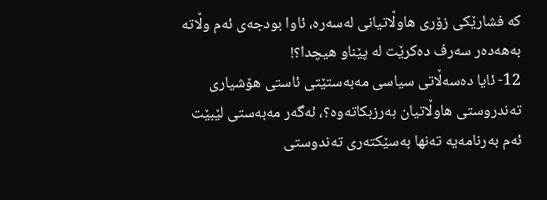كه‌ فشارێكی‌ زۆری‌ هاوڵاتیانی‌ له‌سه‌ره‌، ئاوا بودجه‌ی‌ ئه‌م وڵاته‌ به‌هه‌ده‌ر سه‌رف ده‌كرێت له‌ پێناو هیچدا؟!
12- ئایا ده‌سه‌ڵاتی‌ سیاسی‌ مه‌به‌ستێتی‌ ئاستی‌ هۆشیاری‌ ته‌ندروستی‌ هاوڵاتیان به‌رزبكاته‌وه‌؟، ئه‌گه‌ر مه‌به‌ستی لێبێت ئه‌م به‌رنامه‌یه‌ ته‌نها به‌سێكته‌ری‌ ته‌ندوستی‌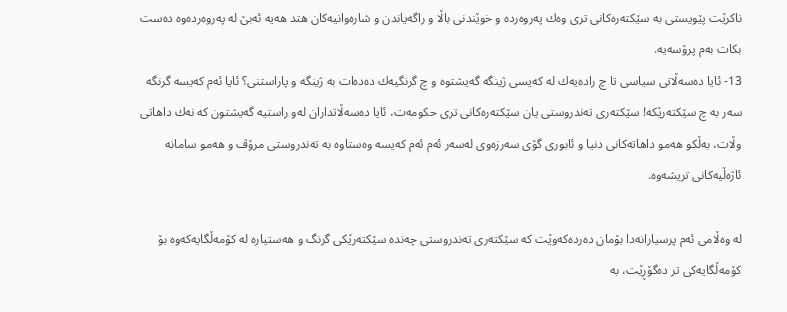ناكرێت پێویستی‌ به‌ سێكته‌ره‌كانی‌ تری‌ وه‌ك په‌روه‌رده‌ و خوێندنی‌ باڵا و راگه‌یاندن و شاره‌وانیه‌كان هتد هه‌یه‌ ئه‌بێ‌ له‌ په‌روه‌رده‌وه‌ ده‌ست بكات به‌م پرۆسه‌یه‌.
13- ئایا ده‌سه‌ڵاتی‌ سیاسی‌ تا چ راده‌یه‌ك له‌ كه‌یسی‌ ژینگه‌ گه‌یشتوه‌ و چ گرنگیه‌ك ده‌ده‌ات به‌ ژینگه‌ و پاراستنی‌؟ ئایا ئه‌م كه‌یسه‌ گرنگه‌ سه‌ر به‌ چ سێكته‌رێكه‌! سێكته‌ری‌ ته‌ندروستی‌ یان سێكته‌ره‌كانی‌ تری‌ حكومه‌ت، ئایا ده‌سه‌ڵاتداران له‌و راستیه‌ گه‌یشتون كه‌ نه‌ك داهاتی‌ وڵات، به‌ڵكو هه‌مو داهاته‌كانی‌ دنیا و ئابوری‌ گۆی‌ سه‌رزه‌وی‌ له‌سه‌ر ئه‌م ئه‌م كه‌یسه‌ وه‌ستاوه‌ به‌ ته‌ندروستی‌ مرۆڤ و هه‌مو سامانه‌ ئاژه‌ڵیه‌كانی‌ تریشه‌وه‌.

له‌ وه‌ڵامی‌ ئه‌م پرسیارانه‌دا بۆمان ده‌رده‌كه‌وێت كه‌ سێكته‌ری‌ ته‌ندروستی‌ چه‌نده‌ سێكته‌رێكی‌ گرنگ و هه‌ستیاره‌ له‌ كۆمه‌ڵگایه‌كه‌وه‌ بۆ كۆمه‌ڵگایه‌كی‌ تر ده‌گۆڕێت، به‌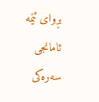بڕوای‌ ئێمه‌ ئامانجی‌ سه‌ره‌كی‌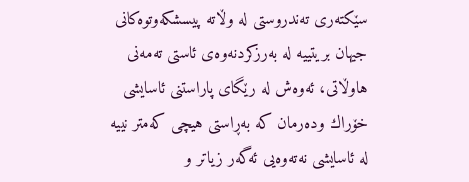سێكته‌ری‌ ته‌ندروستی‌ له‌ وڵاته‌ پیسشكه‌وتوه‌كانی‌ جیهان بریتییه‌ له‌ به‌رزكردنه‌وه‌ی‌ ئاستی‌ ته‌مه‌نی‌ هاوڵاتی‌، ئه‌وه‌ش له‌ رێگای‌ پاراستنی‌ ئاسایشی‌ خۆراك وده‌رمان كه‌ به‌ڕاستی‌ هیچی‌ كه‌متر نییه‌ له‌ ئاسایشی‌ نه‌ته‌وه‌یی‌ ئه‌گه‌ر زیاتر و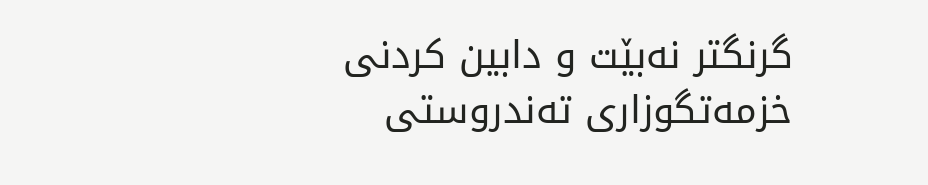گرنگتر نه‌بێت و دابین كردنی‌ خزمه‌تگوزاری‌ ته‌ندروستی‌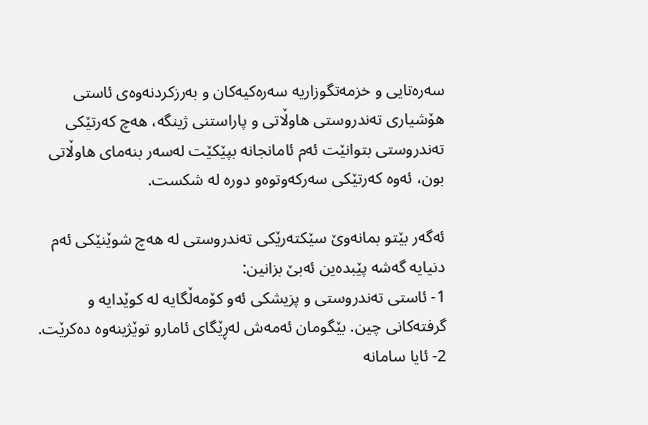سه‌ره‌تایی‌ و خزمه‌تگوزاریه‌ سه‌ره‌كیه‌كان و به‌رزكردنه‌وه‌ی‌ ئاستی‌ هۆشیاری‌ ته‌ندروستی‌ هاوڵاتی‌ و پاراستنی‌ ژینگه‌، هه‌چ كه‌رتێكی‌ ته‌ندروستی‌ بتوانێت ئه‌م ئامانجانه‌ بپێكێت له‌سه‌ر بنه‌مای‌ هاوڵاتی بون، ئه‌وه‌ كه‌رتێكی‌ سه‌ركه‌وتوه‌و دوره‌ له‌ شكست.

ئه‌گه‌ر بێتو بمانه‌وێ‌ سێكته‌رێكی‌ ته‌ندروستی له‌ هه‌چ شوێنێكی‌ ئه‌م دنیایه‌ گه‌شه‌ پێبده‌ین ئه‌بێ‌ بزانین:
1- ئاستی‌ ته‌ندروستی‌ و پزیشكی‌ ئه‌و كۆمه‌ڵگایه‌ له‌ كوێدایه‌ و گرفته‌كانی‌ چین. بێگومان ئه‌مه‌ش له‌ڕێگای‌ ئامارو توێژینه‌وه‌ ده‌كرێت.
2- ئایا سامانه‌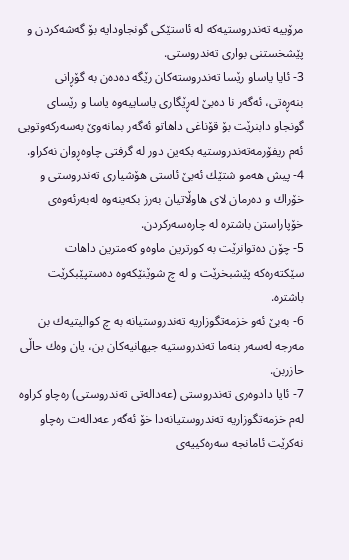مرۆییه‌ ته‌ندروستیه‌كه‌ له‌ ئاستێكی‌ گونجاودایه‌ بۆ گه‌شه‌كردن و پێشخستنی‌ بواری‌ ته‌ندروستی‌.
3- ئایا یاساو رێسا ته‌ندروسته‌كان رێگه‌ ده‌ده‌ن به‌ گۆڕانی‌ بنه‌ڕه‌تی‌، ئه‌گه‌ر نا ده‌بێ‌ له‌ڕێگاری‌ یاساییه‌وه‌ یاسا و رێسای‌ گونجاو دابنرێت بۆ قۆناغی‌ داهاتو ئه‌گه‌ر بمانه‌وێ‌ به‌سه‌ركه‌وتویی‌ ئه‌م ریفۆرمه‌ته‌ندروستیه‌ بكه‌ین دور له‌ گرفتی‌ چاوه‌ڕوان نه‌كراو.
4- پیش هه‌مو شتێك ئه‌بێ‌ ئاستی‌ هۆشیاری‌ ته‌ندروستی‌ و خۆراك و ده‌رمان لای‌ هاوڵاتیان به‌رز بكه‌ینه‌وه‌ له‌به‌رئه‌وه‌ی‌ خۆپاراستن باشتره‌ له‌ چاره‌سه‌ركردن.
5- چۆن ده‌توانرێت به‌ كورترین ماوه‌و كه‌مترین داهات سێكته‌ره‌كه‌ پێشبخرێت و له‌ چ شوێنێكه‌وه‌ ده‌ستپێبكرێت باشتره‌.
6- به‌بێ‌ ئه‌و خزمه‌تگوزاریه‌ ته‌ندروستیانه‌ به‌ چ كوالیتیه‌ك بن مه‌رجه‌ له‌سه‌ر بنه‌ما ته‌ندروستیه‌ جیهانیه‌كان بن، یان وه‌ك حاڵی‌ حازربن.
7- ئایا دادوه‌ری‌ ته‌ندروستی‌ (عه‌داله‌تی‌ ته‌ندروستی) ره‌چاو كراوه‌ له‌م خزمه‌تگوزاریه‌ ته‌ندروستیانه‌دا خۆ ئه‌گه‌ر عه‌داله‌ت ره‌چاو نه‌كرێت ئامانجه‌ سه‌ره‌كییه‌ی‌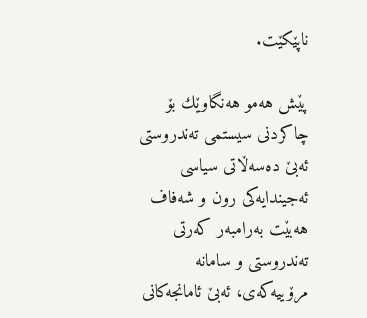ناپێكێت.

پێش هه‌مو هه‌نگاوێك بۆ چاكردنی‌ سیستمی‌ ته‌ندروستی‌ ئه‌بێ‌ ده‌سه‌ڵاتی‌ سیاسی‌ ئه‌جیندایه‌كی‌ رون و شه‌فاف هه‌بێت به‌رامبه‌ر كه‌رتی‌ ته‌ندروستی‌ و سامانه‌ مرۆییه‌كه‌ی‌، ئه‌بێ‌ ئامانجه‌كانی‌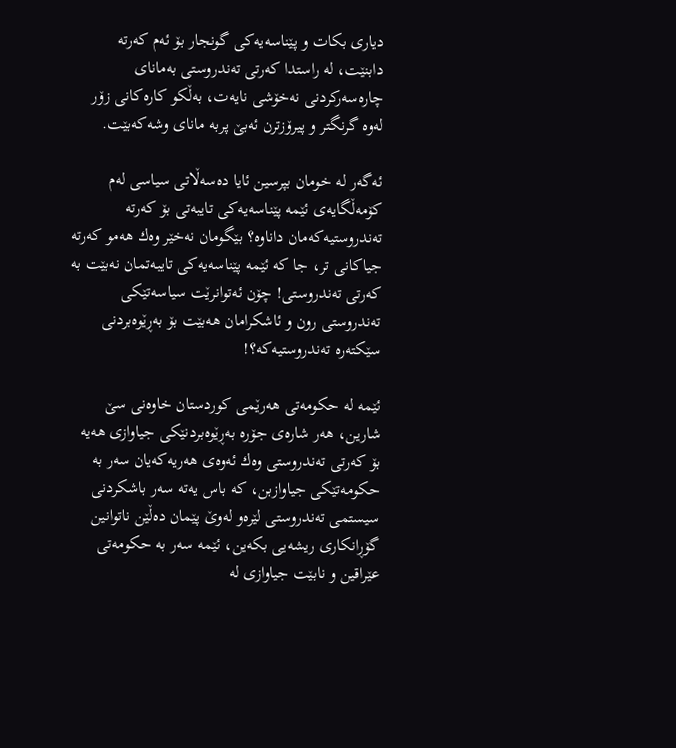دیاری‌ بكات و پێناسه‌یه‌كی‌ گونجار بۆ ئه‌م كه‌رته‌ دابنێت، له‌ راستدا كه‌رتی‌ ته‌ندروستی‌ به‌مانای‌ چاره‌سه‌ركردنی‌ نه‌خۆشی‌ نایه‌ت، به‌ڵكو كاره‌كانی‌ زۆر له‌وه‌ گرنگتر و پیرۆزترن ئه‌بێ‌ پربه‌ مانای‌ وشه‌كه‌بێت.

ئه‌گه‌ر له‌ خومان بپرسین ئایا ده‌سه‌ڵاتی‌ سیاسی‌ له‌م كۆمه‌ڵگایه‌ی‌ ئێمه‌ پێناسه‌یه‌كی‌ تایبه‌تی‌ بۆ كه‌رته‌ ته‌ندروستیه‌كه‌مان داناوه‌؟ بێگومان نه‌خێر وه‌ك هه‌مو كه‌رته‌ جیاكانی‌ تر، جا كه‌ ئێمه‌ پێناسه‌یه‌كی‌ تایبه‌تمان نه‌بێت به‌ كه‌رتی‌ ته‌ندروستی‌! چۆن ئه‌توانرێت سیاسه‌تێكی ته‌ندروستی‌ رون و ئاشكرامان هه‌بێت بۆ به‌ڕێوه‌بردنی‌ سێكته‌ره‌ ته‌ندروستیه‌كه‌؟!

ئێمه‌ له‌ حكومه‌تی‌ هه‌رێمی‌ كوردستان خاوه‌نی‌ سێ شارین، هه‌ر شاره‌ی‌ جۆره‌ به‌ڕێوه‌بردنێكی‌ جیاوازی هه‌یه‌ بۆ كه‌رتی‌ ته‌ندروستی‌ وه‌ك ئه‌وه‌ی‌ هه‌ریه‌كه‌یان سه‌ر به‌ حكومه‌تێكی‌ جیاوازبن، كه‌ باس یه‌ته‌ سه‌ر باشكردنی‌ سیستمی‌ ته‌ندروستی‌ لێره‌و له‌وێ‌ پێمان ده‌ڵێن ناتوانین گۆڕانكاری‌ ریشه‌یی بكه‌ین، ئێمه‌ سه‌ر به‌ حكومه‌تی‌ عێراقین و نابێت جیاوازی‌ له‌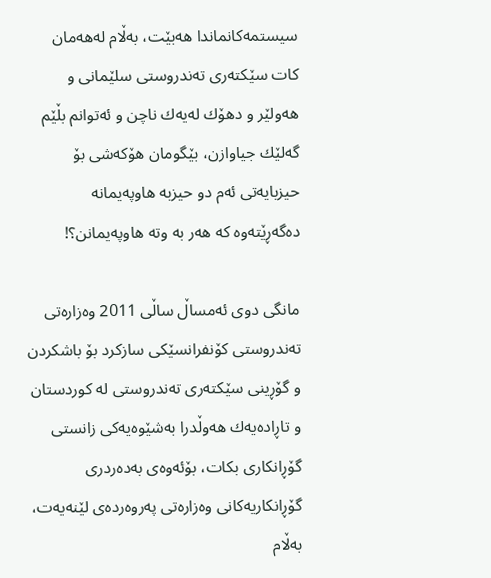سیستمه‌كانماندا هه‌بێت، به‌ڵام له‌هه‌مان كات سێكته‌ری‌ ته‌ندروستی‌ سلێمانی‌ و هه‌ولێر و دهۆك له‌یه‌ك ناچن و ئه‌توانم بڵێم گه‌لێك جیاوازن، بێگومان هۆكه‌شی‌ بۆ حیزبایه‌تی‌ ئه‌م دو حیزبه‌ هاوپه‌یمانه‌ ده‌گه‌ڕێته‌وه‌ كه‌ هه‌ر به‌ وته‌ هاوپه‌یمانن؟!

مانگی‌ دوی‌ ئه‌مساڵ ساڵی‌ 2011 وه‌زاره‌تی‌ ته‌ندروستی‌ كۆنفرانسێكی‌ سازكرد بۆ باشكردن و گۆڕینی‌ سێكته‌ری‌ ته‌ندروستی‌ له‌ كوردستان و تاڕاده‌یه‌ك هه‌وڵدرا به‌شێوه‌یه‌كی‌ زانستی‌ گۆڕانكاری‌ بكات، بۆئه‌وه‌ی‌ به‌ده‌ردری‌ گۆڕانكاریه‌كانی‌ وه‌زاره‌تی‌ په‌روه‌رده‌ی‌ لێنه‌یه‌ت، به‌ڵام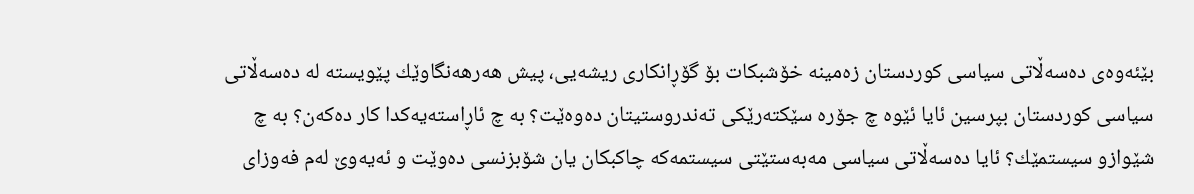بێئه‌وه‌ی‌ ده‌سه‌ڵاتی‌ سیاسی‌ كوردستان زه‌مینه‌ خۆشبكات بۆ گۆڕانكاری‌ ریشه‌یی‌، پیش هه‌رهه‌نگاوێك پێویسته‌ له‌ ده‌سه‌ڵاتی‌ سیاسی‌ كوردستان بپرسین ئایا ئێوه‌ چ جۆره‌ سێكته‌رێكی‌ ته‌ندروستیتان ده‌وه‌ێت؟ به‌ چ ئاڕاسته‌یه‌كدا كار ده‌كه‌ن؟ به‌ چ شێوازو سیستمێك؟ ئایا ده‌سه‌ڵاتی‌ سیاسی‌ مه‌به‌ستێتی‌ سیستمه‌كه‌ چاكبكان یان شۆبزنسی‌ ده‌وێت و ئه‌یه‌وێ‌ له‌م فه‌وزای‌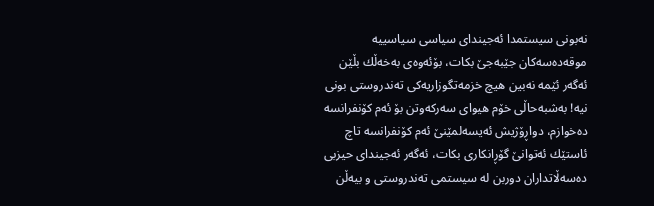نه‌بونی‌ سیستمدا ئه‌جیندای‌ سیاسی‌ سیاسییه‌ موقه‌ده‌سه‌كان جێبه‌جێ بكات، بۆئه‌وه‌ی‌ به‌خه‌ڵك بڵێن ئه‌گه‌ر ئێمه‌ نه‌بین هیچ خزمه‌تگوزاریه‌كی‌ ته‌ندروستی‌ بونی‌ نیه‌! به‌شبه‌حاڵی‌ خۆم هیوای‌ سه‌ركه‌وتن بۆ ئه‌م كۆنفرانسه‌ ده‌خوازم، دواڕۆژیش ئه‌یسه‌لمێنێ‌ ئه‌م كۆنفرانسه‌ تاچ ئاستێك ئه‌توانێ‌ گۆڕانكاری بكات، ئه‌گه‌ر ئه‌جیندای‌ حیزبی‌ ده‌سه‌ڵاتداران دوربن له‌ سیستمی‌ ته‌ندروستی‌ و بیه‌ڵن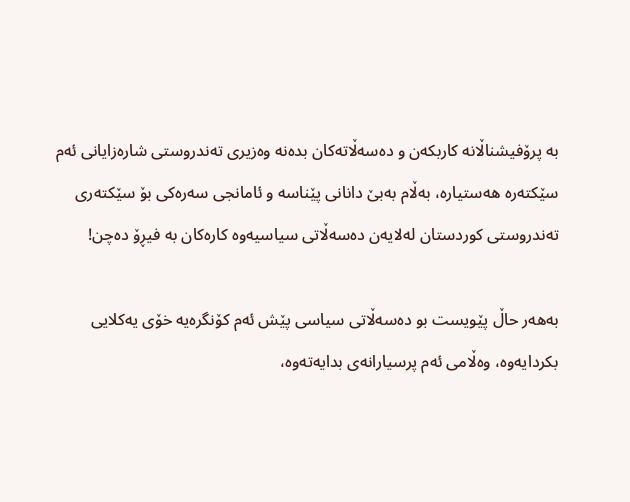به‌ پرۆفیشناڵانه‌ كاربكه‌ن و ده‌سه‌ڵاته‌كان بده‌نه‌ وه‌زیری‌ ته‌ندروستی‌ شاره‌زایانی‌ ئه‌م سێكته‌ره‌ هه‌ستیاره‌، به‌ڵام به‌بێ‌ دانانی‌ پێناسه‌ و ئامانجی‌ سه‌ره‌كی‌ بۆ سێكته‌ری‌ ته‌ندروستی‌ كوردستان له‌لایه‌ن ده‌سه‌ڵاتی‌ سیاسیه‌وه‌ كاره‌كان به‌ فیڕۆ ده‌چن!

به‌هه‌ر حاڵ پێویست بو ده‌سه‌ڵاتی‌ سیاسی‌ پێش ئه‌م كۆنگره‌یه‌ خۆی یه‌كلایی‌ بكردایه‌وه‌، وه‌ڵامی‌ ئه‌م پرسیارانه‌ی‌ بدایه‌ته‌وه‌،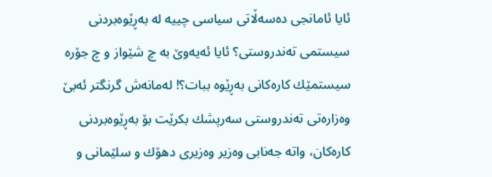ئایا ئامانجی‌ ده‌سه‌ڵاتی‌ سیاسی‌ چییه‌ له‌ به‌ڕێوه‌بردنی‌ سیستمی‌ ته‌ندروستی؟ ئایا ئه‌یه‌وێ‌ به‌ چ شێواز و چ جۆره‌ سیستمێك كاره‌كانی‌ به‌ڕێوه‌ ببات؟! له‌مانه‌ش گرنگتر ئه‌بێ‌ وه‌زاره‌تی‌ ته‌ندروستی‌ سه‌رپشك بكرێت بۆ به‌ڕێوه‌بردنی‌ كاره‌كان، واته‌ جه‌نابی‌ وه‌زیر وه‌زیری‌ دهۆك و سلێمانی‌ و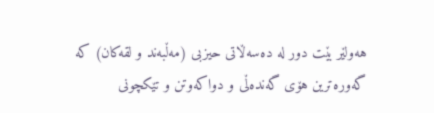هه‌ولێر بێت دور له‌ ده‌سه‌ڵاتی‌ حیزبی‌ (مه‌ڵبه‌ند و لقه‌كان) كه‌ گه‌وره‌ترین هۆی‌ گه‌نده‌ڵی‌ و دواكه‌وتن و تێكچونی‌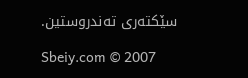سێكته‌ری‌ ته‌ندروستین.

Sbeiy.com © 2007